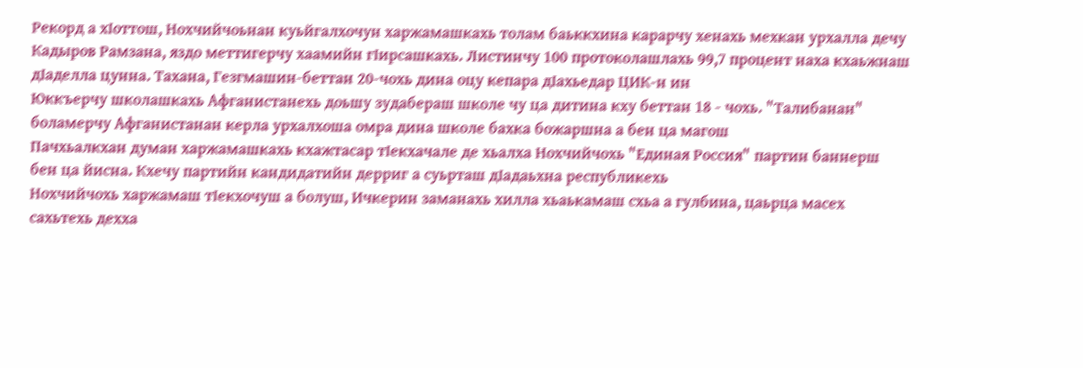Рекорд а хIоттош, Нохчийчоьнан куьйгалхочун харжамашкахь толам баьккхина карарчу хенахь мехкан урхалла дечу Кадыров Рамзана, яздо меттигерчу хаамийн гIирсашкахь. Листинчу 100 протоколашлахь 99,7 процент наха кхаьжнаш дIаделла цунна. Тахана, Гезгмашин-беттан 20-чохь дина оцу кепара дIахьедар ЦИК-н ин
Юккъерчу школашкахь Афганистанехь доьшу зудабераш школе чу ца дитина кху беттан 18 - чохь. "Талибанан" боламерчу Афганистанан керла урхалхоша омра дина школе бахка божаршна а бен ца магош
Пачхьалкхан думан харжамашкахь кхажтасар тIекхачале де хьалха Нохчийчохь "Единая Россия" партин баннерш бен ца йисна. Кхечу партийн кандидатийн дерриг а суьрташ дIадаьхна республикехь
Нохчийчохь харжамаш тIекхочуш а болуш, Ичкерин заманахь хилла хьаькамаш схьа а гулбина, цаьрца масех сахьтехь дехха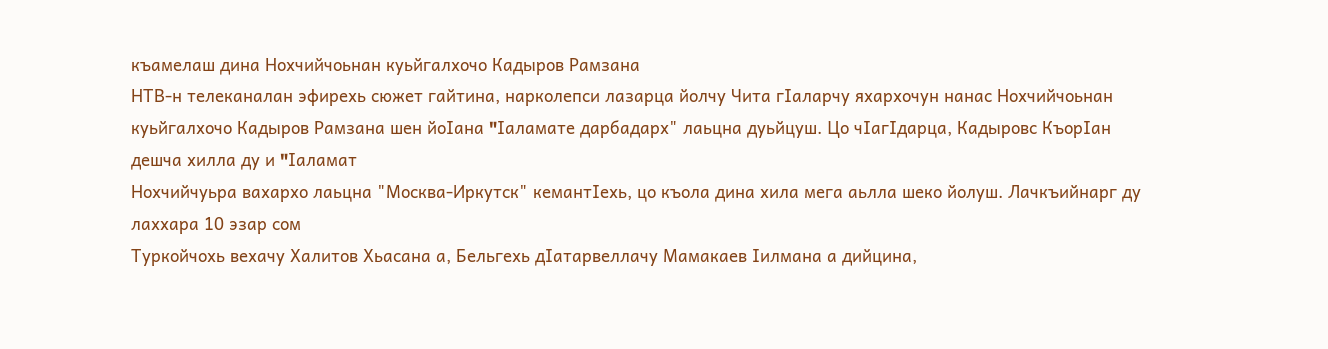къамелаш дина Нохчийчоьнан куьйгалхочо Кадыров Рамзана
НТВ-н телеканалан эфирехь сюжет гайтина, нарколепси лазарца йолчу Чита гIаларчу яхархочун нанас Нохчийчоьнан куьйгалхочо Кадыров Рамзана шен йоIана "Iаламате дарбадарх" лаьцна дуьйцуш. Цо чIагIдарца, Кадыровс КъорIан дешча хилла ду и "Iаламат
Нохчийчуьра вахархо лаьцна "Москва-Иркутск" кемантIехь, цо къола дина хила мега аьлла шеко йолуш. Лачкъийнарг ду лаххара 10 эзар сом
Туркойчохь вехачу Халитов Хьасана а, Бельгехь дIатарвеллачу Мамакаев Iилмана а дийцина,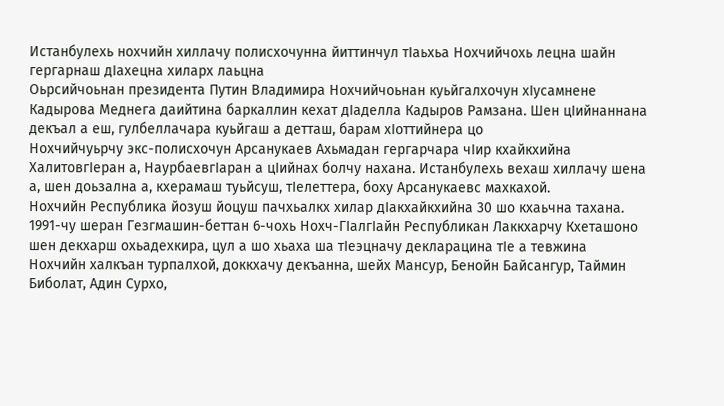Истанбулехь нохчийн хиллачу полисхочунна йиттинчул тIаьхьа Нохчийчохь лецна шайн гергарнаш дIахецна хиларх лаьцна
Оьрсийчоьнан президента Путин Владимира Нохчийчоьнан куьйгалхочун хIусамнене Кадырова Меднега даийтина баркаллин кехат дIаделла Кадыров Рамзана. Шен цIийнаннана декъал а еш, гулбеллачара куьйгаш а детташ, барам хIоттийнера цо
Нохчийчуьрчу экс-полисхочун Арсанукаев Ахьмадан гергарчара чIир кхайкхийна ХалитовгIеран а, НаурбаевгIаран а цIийнах болчу нахана. Истанбулехь вехаш хиллачу шена а, шен доьзална а, кхерамаш туьйсуш, тIелеттера, боху Арсанукаевс махкахой.
Нохчийн Республика йозуш йоцуш пачхьалкх хилар дIакхайкхийна 30 шо кхаьчна тахана. 1991-чу шеран Гезгмашин-беттан 6-чохь Нохч-ГIалгIайн Республикан Лаккхарчу Кхеташоно шен декхарш охьадехкира, цул а шо хьаха ша тIеэцначу декларацина тIе а тевжина
Нохчийн халкъан турпалхой, доккхачу декъанна, шейх Мансур, Бенойн Байсангур, Таймин Биболат, Адин Сурхо,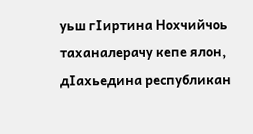уьш гIиртина Нохчийчоь таханалерачу кепе ялон, дIахьедина республикан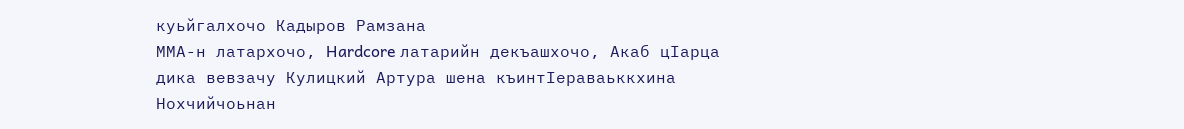куьйгалхочо Кадыров Рамзана
ММА-н латархочо, Hardcore латарийн декъашхочо, Акаб цIарца дика вевзачу Кулицкий Артура шена къинтIераваьккхина Нохчийчоьнан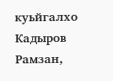куьйгалхо Кадыров Рамзан,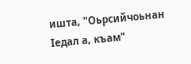ишта, "Оьрсийчоьнан Iедал а, къам"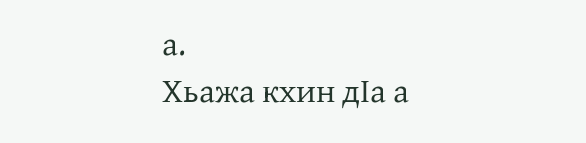а.
Хьажа кхин дIа а